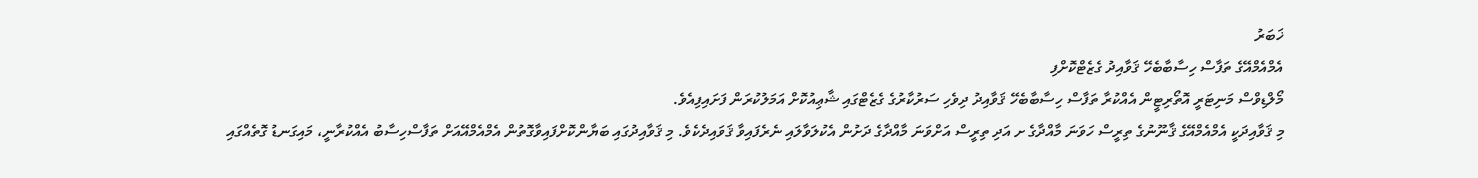ޚަބަރު
އެމްއެމްއޭގެ ތަފާސް ހިސާބާބެހޭ ޤަވާއިދު ގެޒެޓްކޮށްފި
މޯލްޑިވްސް މަނިޓަރީ އޮތޯރިޓީން އެއްކުރާ ތަފާސް ހިސާބާބެހޭ ޤަވާއިދު ދިވެހި ސަރުކާރުގެ ގެޒެޓްގައި ޝާޢިއުކޮށް އަމަލުކުރަން ފަށައިފިއެވެ.
މި ޤަވާއިދަކީ އެމްއެމްއޭގެ ޤާނޫނުގެ ތިރީސް ހަވަނަ މާއްދާގެ ށ އަދި ތިރީސް އަށްވަނަ މާއްދާގެ ދަށުން އެކުލަވާލައި ނެރެފައިވާ ޤަވައިދެކެވެ. މި ޤަވާއިދުގައި ބަޔާންކޮށްފައިވާގޮތުން އެމްއެމްއޭއަށް ތަފާސްހިސާބު އެއްކުރާނީ، މައިގަނޑު ގޮތެއްގައި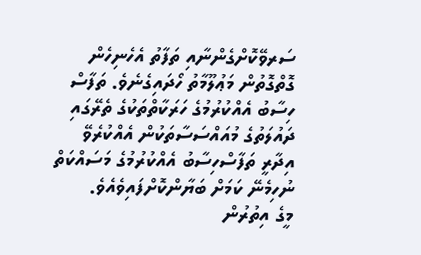ސަރވޭކޮށްގެންނާއި ތަފާތު އެހެނިހެން ގޮތްގޮތުން މަޢުލޫމާތު ހޯދައިގެނެވެ. ތަފާސް ހިސާބު އެއްކުރުމުގެ ހަރަކާތްތަކުގެ ތެރޭގައި ދައުލަތުގެ މުއައްސަސާތަކުން އެއްކުރެވޭ އިދާރީ ތަފާސްހިސާބު އެއްކުރުމުގެ މަސައްކަތް ނުހިމެނޭ ކަމަށް ބަޔާންކޮށްފައިވެއެވެ.
މީގެ އިތުރުން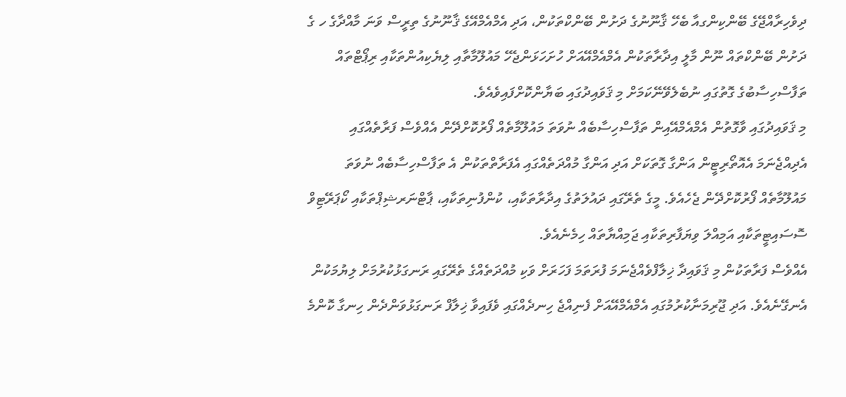ދިވެހިރާއްޖޭގެ ބޭންކިންގއާ ބެހޭ ޤާނޫނުގެ ދަށުން ބޭންކްތަކުން، އަދި އެމްއެމްއޭގެ ޤާނޫނުގެ ތިރީސް ވަނަ މާއްދާގެ ހ ގެ ދަށުން ބޭންކްތައް ނޫން މާލީ އިދާރާތަކުން އެމްއެމްއޭއަށް ހުށަހަޅަންޖެހޭ މައުލޫމާތާއި ލިޔެކިއުންތަކާއި ރިޕޯޓްތައް ތަފާސްހިސާބުގެ ގޮތުގައި ނުބެލެވޭނޭކަމަށް މި ޤަވައިދުގައި ބަޔާންކޮށްފައިވެއެވެ.
މި ޤަވައިދުގައި ވާގޮތުން އެމްއެމްއޭއިން ތަފާސްހިސާބެއް ނުވަތަ މައުލޫމާތެއް ފޯރުކޮށްދޭން އެއްވެސް ފަރާތެއްގައި އެދިއްޖެނަމަ އެއޮތޯރިޓީން އަންގާ ގޮތަކަށް އަދި އަންގާ މުއްދަތެއްގައި އެފަރާތްތަކުން އެ ތަފާސްހިސާބެއް ނުވަތަ މައުލޫމާތެއް ފޯރުކޮށްދޭން ޖެހެއެވެ. މީގެ ތެރޭގައި ދައުލަތުގެ އިދާރާތަކާއި، ކުންފުނިތަކާއި، ޕާޓްނަރޝިޕްތަކާއި ކޯޕަރޭޓިވް ސޮސައިޓީތަކާއި އަމިއްލަ ވިޔަފާރިތަކާއި ޖަމިއްޔާތައް ހިމެނެއެވެ.
އެއްވެސް ފަރާތަކުން މި ޤަވައިދާ ޚިލާފްވެއްޖެނަމަ ފުރަތަމަ ފަހަރަށް ވަކި މުއްދަތެއްގެ ތެރޭގައި ރަނގަޅުކުރުމަށް ލިޔުމަކުން އެނގޭނެއެވެ. އަދި ޖޫރިމަނާކުރުމުގައި އެމްއެމްއޭއަށް ފެނިއްޖެ ހިނދެއްގައި ވެފައިވާ ޚިލާފް ރަނގަޅުވަންދެން ހިނގާ ކޮންމެ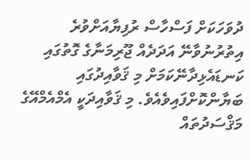ދުވަހަކަށް ފަސްހާސް ރުފިޔާއަށްވުރެ އިތުރުނުވާނޭ އަދަދެއް ޖޫރިމަނާގެ ގޮތުގައި ކަނޑައެޅިދާނޭކަމަށް މި ޤަވާއިދުގައި ބަޔާންކޮށްފައިވެއެވެ. މި ޤަވާއިދަކީ އެމްއެމްއޭގެ މަޤްސަދުތައް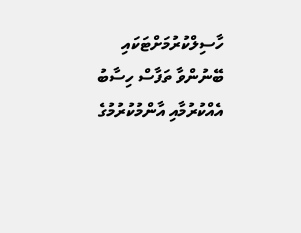ހާސިލްކުރުމަށްޓަކައި ބޭނުންވާ ތަފާސް ހިސާބު އެއްކުރުމާއި އާންމުކުރުމުގެ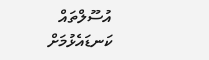އުސޫލްތައް ކަނޑައެޅުމަށް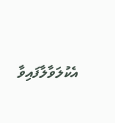އެކުލަވާލާފައިވާ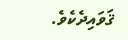ޤަވައިދެކެވެ.